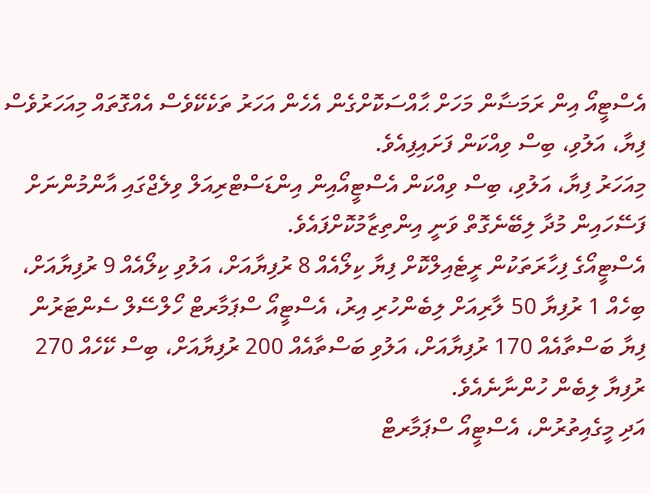އެސްޓީއޯ އިން ރަމަޟާން މަހަށް ޙާއްސަކޮށްގެން އެހެން އަހަރު ތަކެކޭވެސް އެއްގޮތައް މިއަހަރުވެސް ފިޔާ، އަލުވި، ބިސް ވިއްކަން ފަށައިފިއެވެ.
މިއަހަރު ފިޔާ، އަލުވި، ބިސް ވިއްކަން އެސްޓީއޯއިން އިންޑަސްޓްރިއަލް ވިލެޖްގައި އާންމުންނަށް ފަސޭހައިން މުދާ ލިބޭނެގޮތް ވަނީ އިންތިޒާމުކޮށްފައެވެ.
އެސްޓީއޯގެ ފިހާރަތަކުން ރީޓެއިލްކޮށް ފިޔާ ކިލޯއެއް 8 ރުފިޔާއަށް، އަލުވި ކިލޯއެއް 9 ރުފިޔާއަށް، ބިހެއް 1 ރުފިޔާ 50 ލާރިއަށް ލިބެންހުރި އިރު، އެސްޓީއޯ ސްޕަމާރޓް ހޯލްސޭލް ސެންޓަރުން ފިޔާ ބަސްތާއެއް 170 ރުފިޔާއަށް، އަލުވި ބަސްތާއެއް 200 ރުފިޔާއަށް، ބިސް ކޭހެއް 270 ރުފިޔާ ލިބެން ހުންނާނެއެވެ.
އަދި މީގެއިތުރުން، އެސްޓީއޯ ސްޕަމާރޓް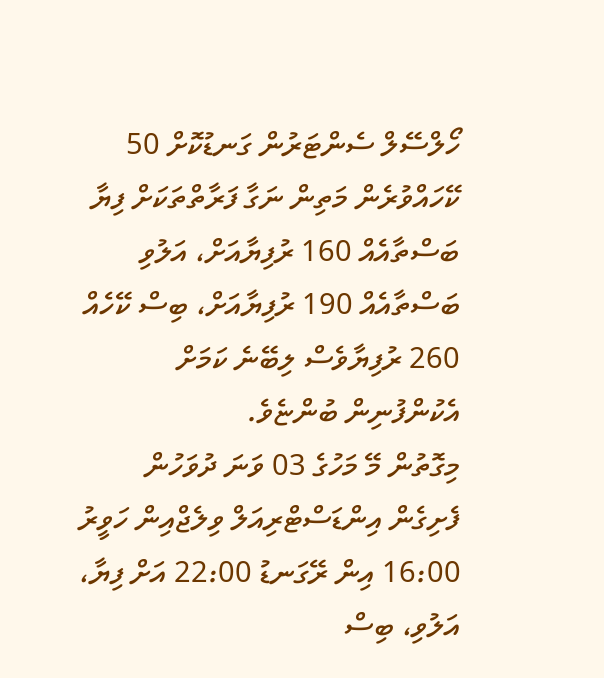ހޯލްސޭލް ސެންޓަރުން ގަނޑުކޮށް 50 ކޭހައްވުރެން މަތިން ނަގާ ފަރާތްތަކަށް ފިޔާ ބަސްތާއެއް 160 ރުފިޔާއަށް، އަލުވި ބަސްތާއެއް 190 ރުފިޔާއަށް، ބިސް ކޭހެއް 260 ރުފިޔާވެސް ލިބޭނެ ކަމަށް އެކުންފުނިން ބުންޏެވެ.
މިގޮތުން މޭ މަހުގެ 03 ވަނަ ދުވަހުން ފެށިގެން އިންޑަސްޓްރިއަލް ވިލެޖްއިން ހަވީރު 16:00 އިން ރޭގަނޑު 22:00 އަށް ފިޔާ، އަލުވި، ބިސް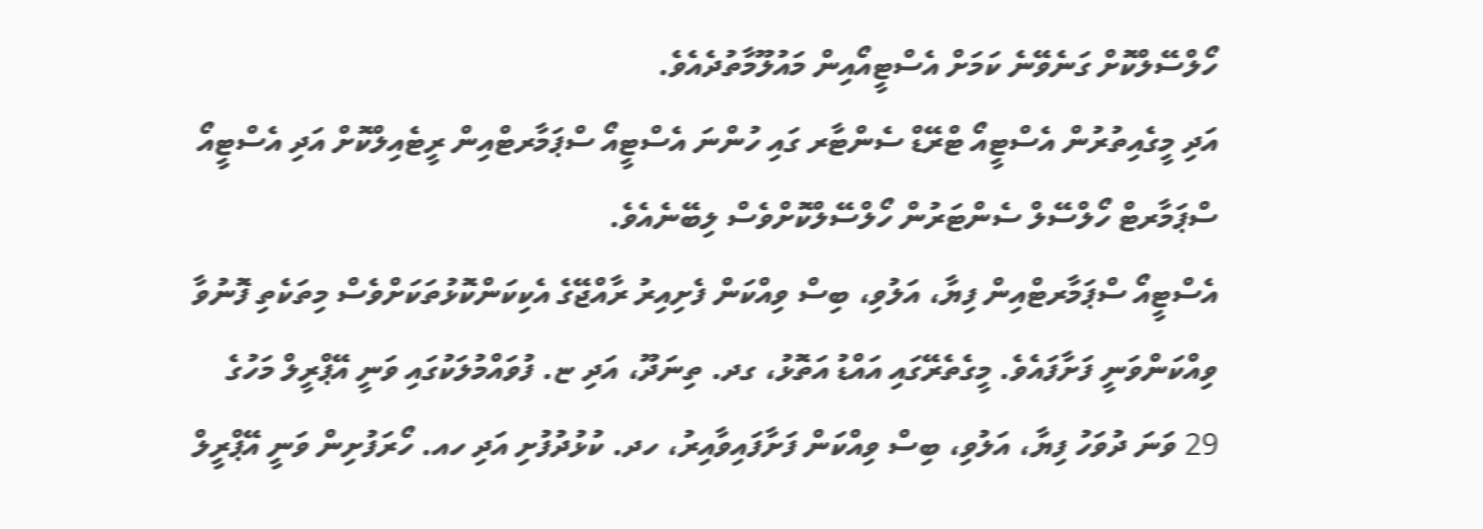ހޯލްސޭލްކޮށް ގަނެވޭނެ ކަމަށް އެސްޓީއޯއިން މައުލޫމާތުދެއެވެ.
އަދި މީގެއިތުރުން އެސްޓީއޯ ޓްރޭޑް ސެންޓާރ ގައި ހުންނަ އެސްޓީއޯ ސްޕަމާރޓްއިން ރީޓެއިލްކޮށް އަދި އެސްޓީއޯ ސްޕަމާރޓް ހޯލްސޭލް ސެންޓަރުން ހޯލްސޭލްކޮށްވެސް ލިބޭނެއެވެ.
އެސްޓީއޯ ސްޕަމާރޓްއިން ފިޔާ، އަލުވި، ބިސް ވިއްކަން ފެށިއިރު ރާއްޖޭގެ އެކިކަންކޮޅުތަކަށްވެސް މިތަކެތި ފޮނުވާ ވިއްކަންވަނީ ފަށާފައެވެ. މީގެތެރޭގައި އައްޑު އަތޮޅު، ގދ. ތިނަދޫ، އަދި ޏ. ފުވައްމުލަކުގައި ވަނީ އޭޕްރީލް މަހުގެ 29 ވަނަ ދުވަހު ފިޔާ، އަލުވި، ބިސް ވިއްކަން ފަށާފައިވާއިރު، ހދ. ކުޅުދުފުށި އަދި ހއ. ހޯރަފުށިން ވަނީ އޭޕްރީލް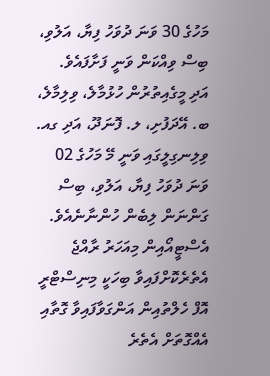މަހުގެ 30 ވަނަ ދުވަހު ފިޔާ، އަލުވި، ބިސް ވިއްކަން ވަނީ ފަށާފައެވެ.
އަދި މީގެއިތުރުން ހުޅުމާލެ، ވިލިމާލެ، ބ. އޭދަފުށި، ލ. ފޮނަދޫ، އަދި ގއ. ވިލިނގިލީގައި ވަނީ މޭ މަހުގެ 02 ވަނަ ދުވަހު ފިޔާ، އަލުވި، ބިސް ގަންނަން ލިބެން ހުންނާނެއެވެ.
އެސްޓީއޯއިން މިއަހަރު ރާއްޖެ އެތެރެކޮށްފައިވާ ބިހަކީ މިނިސްޓްރީ އޮފް ހެލްތުއިން އަންގަވާފައިވާ ގޮތާއި އެއްގޮތަށް އެތެރެ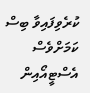ކުރެވިފައިވާ ބިސް ކަމަށްވެސް އެސްޓީއޯއިން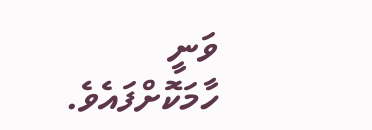ވަނީ ހާމަކޮށްފައެވެ.